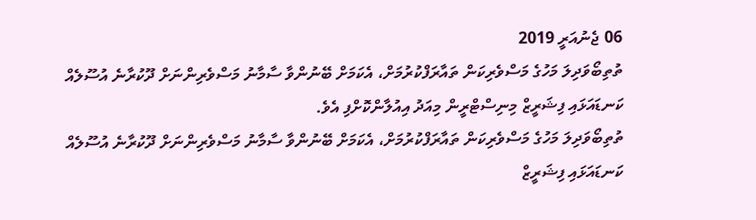06 ޖެނުއަރީ 2019
ތުތިބޯވަދިލަ މަހުގެ މަސްވެރިކަން ތައާރަފްކުރުމަށް، އެކަމަށް ބޭނުންވާ ސާމާނު މަސްވެރިންނަށް ދޫކުރާނެ އުސޫލެއް ކަނޑައަޅައި ފިޝަރީޒް މިނިސްޓްރީން މިއަދު އިއުލާންކޮށްފި އެވެ.
ތުތިބޯވަދިލަ މަހުގެ މަސްވެރިކަން ތައާރަފްކުރުމަށް، އެކަމަށް ބޭނުންވާ ސާމާނު މަސްވެރިންނަށް ދޫކުރާނެ އުސޫލެއް ކަނޑައަޅައި ފިޝަރީޒް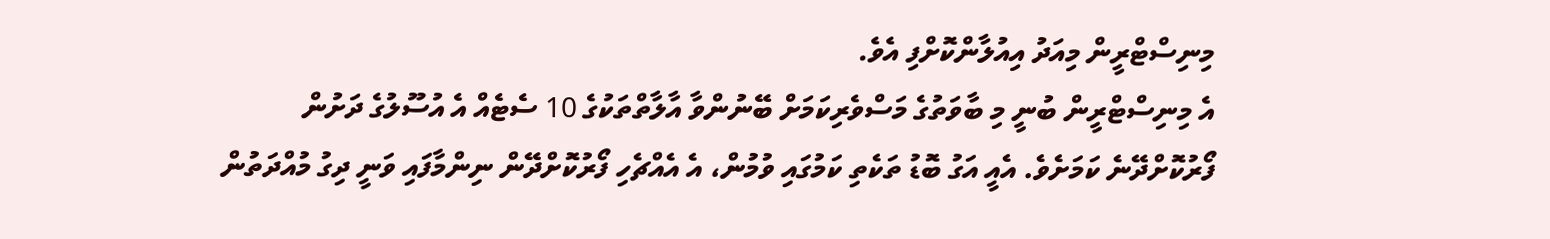މިނިސްޓްރީން މިއަދު އިއުލާންކޮށްފި އެވެ.
އެ މިނިސްޓްރީން ބުނީ މި ބާވަތުގެ މަސްވެރިކަމަށް ބޭނުންވާ އާލާތްތަކުގެ 10 ސެޓެއް އެ އުސޫލުގެ ދަށުން ފޯރުކޮށްދޭނެ ކަމަށެވެ. އެއީ އަގު ބޮޑު ތަކެތި ކަމުގައި ވުމުން، އެ އެއްޗެހި ފޯރުކޮށްދޭން ނިންމާފައި ވަނީ ދިގު މުއްދަތުން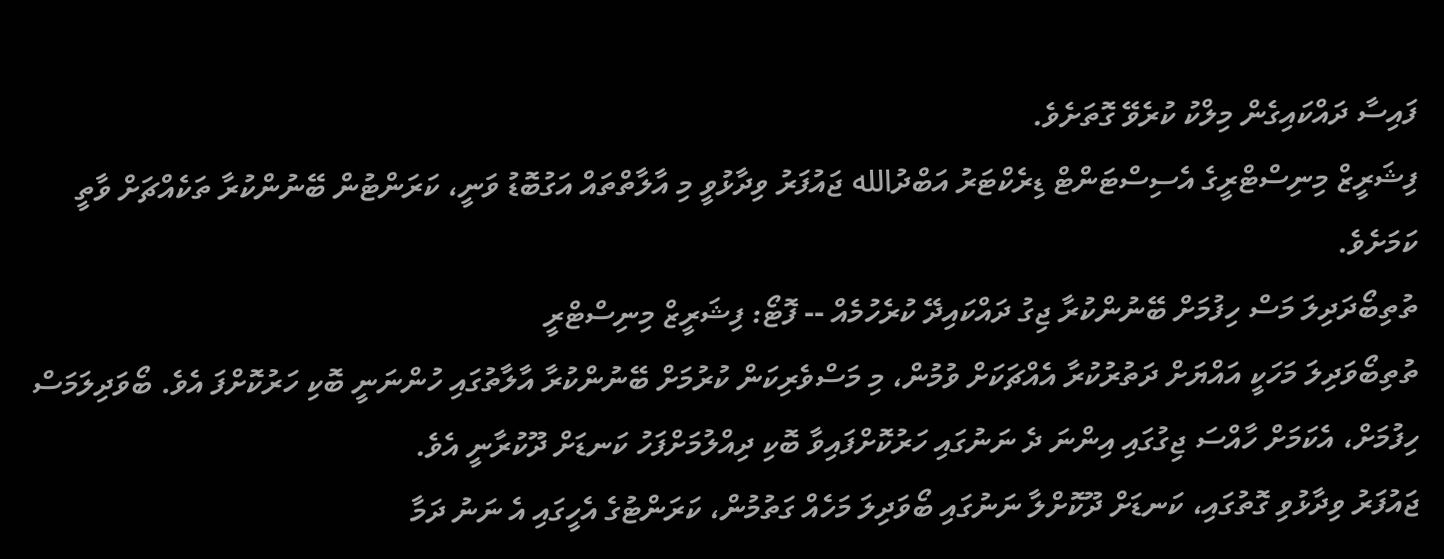ފައިސާ ދައްކައިގެން މިލްކު ކުރެވޭ ގޮތަށެވެ.
ފިޝަރީޒް މިނިސްޓްރީގެ އެސިސްޓަންޓް ޑިރެކްޓަރު އަބްދުالله ޖައުފަރު ވިދާޅުވީ މި އާލާތްތައް އަގުބޮޑު ވަނީ، ކަރަންޓުން ބޭނުންކުރާ ތަކެއްޗަށް ވާތީ ކަމަށެވެ.
ތުތިބޯދަދިލަ މަސް ހިފުމަށް ބޭނުންކުރާ ޖިގު ދައްކައިދޭ ކުރެހުމެއް -- ފޮޓޯ: ފިޝަރީޒް މިނިސްޓްރީ
ތުތިބޯވަދިލަ މަހަކީ އައްޔަށް ދަތުރުކުރާ އެއްޗަކަށް ވުމުން، މި މަސްވެރިކަން ކުރުމަށް ބޭނުންކުރާ އާލާތުގައި ހުންނަނީ ބޮކި ހަރުކޮށްފަ އެވެ. ބޯވަދިލަމަސް ހިފުމަށް، އެކަމަށް ހާއްސަ ޖިގުގައި އިންނަ ދެ ނަނުގައި ހަރުކޮށްފައިވާ ބޮކި ދިއްލުމަށްފަހު ކަނޑަށް ދޫކުރާނީ އެވެ.
ޖައުފަރު ވިދާޅުވި ގޮތުގައި، ކަނޑަށް ދޫކޮށްލާ ނަނުގައި ބޯވަދިލަ މަހެއް ގަތުމުން، ކަރަންޓުގެ އެހީގައި އެ ނަނު ދަމާ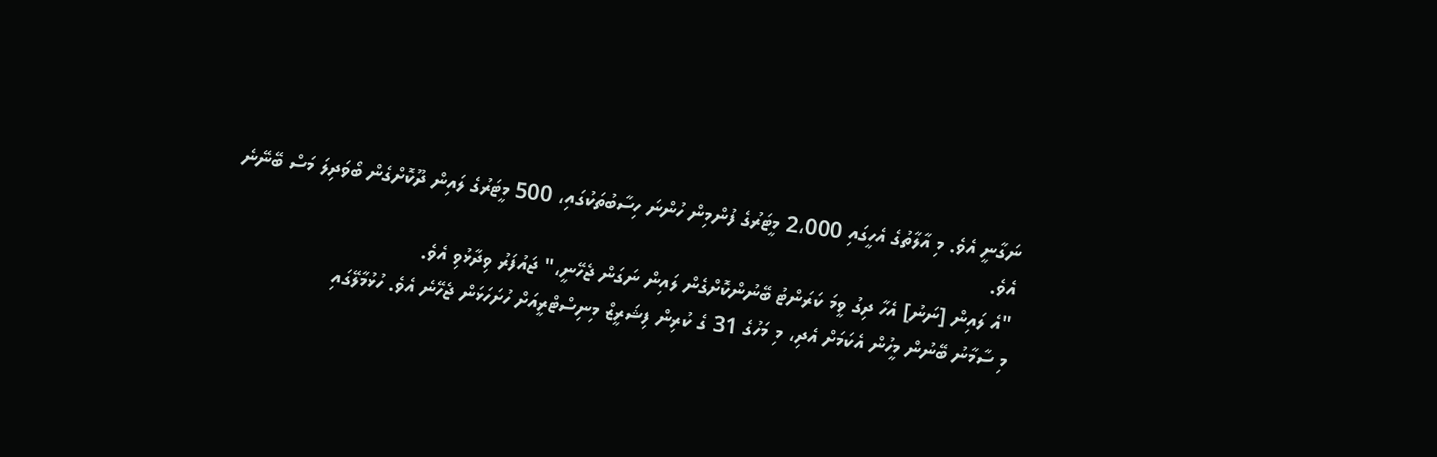ނަގާނީ އެވެ. މި އާލާތުގެ އެހީގައި 2،000 މީޓަރުގެ ފުންމިން ހުންނަ ހިސާބުތަކުގައި، 500 މީޓަރުގެ ލައިން ދޫކޮށްގެން ބޯވަދިލަ މަސް ބޭނޭނެ އެވެ.
"އެ ލައިން [ނަނު] އެހާ ދިގު ވީމަ ކަރަންޓު ބޭނުންކޮށްގެން ލައިން ނަގަން ޖެހޭނީ،" ޖައުފަރު ވިދާޅުވި އެވެ.
މި ސާމާނު ބޭނުން މީހުން އެކަމަށް އެދި، މި މަހުގެ 31 ގެ ކުރިން ފިޝަރީޒް މިނިސްޓްރީއަށް ހުށަހަޅަން ޖެހޭނެ އެވެ. ހުޅުމާލޭގައި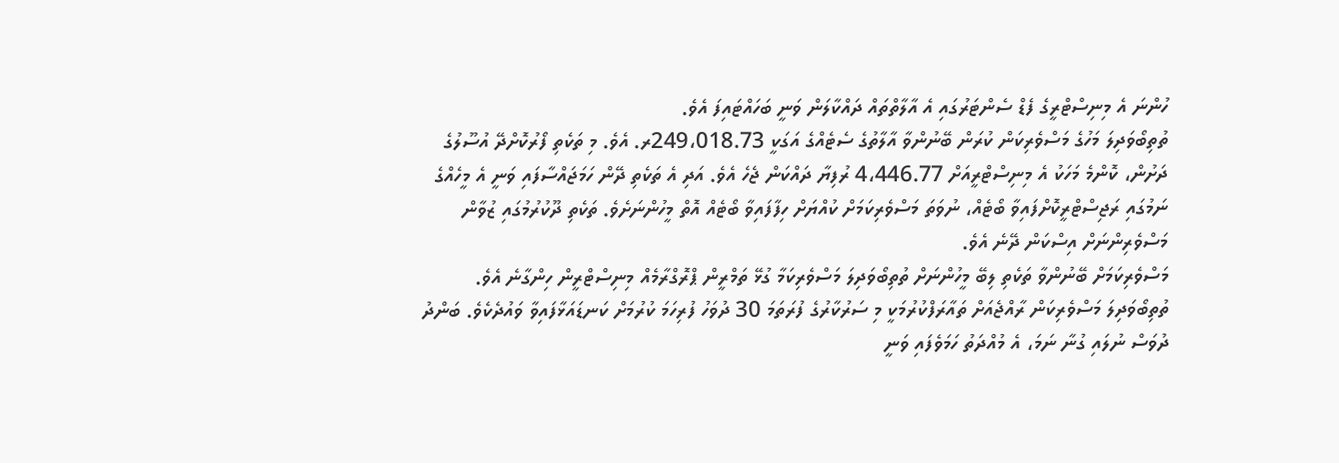ހުންނަ އެ މިނިސްޓްރީގެ ފެޑް ސެންޓަރުގައި އެ އާލާތްތައް ދައްކާލަން ވަނީ ބަހައްޓައިފަ އެވެ.
ތުތިބޯވަދިލަ މަހުގެ މަސްވެރިކަން ކުރަން ބޭނުންވާ އާލާތުގެ ސެޓެއްގެ އަގަކީ 249،018.73ރ. އެވެ. މި ތަކެތި ފޯރުކޮށްދޭ އުސޫލުގެ ދަށުން، ކޮންމެ މަހަކު އެ މިނިސްޓްރީއަށް 4،446.77 ރުފިޔާ ދައްކަން ޖެހެ އެވެ. އަދި އެ ތަކެތި ދޭން ހަމަޖައްސާފައި ވަނީ އެ މީހެއްގެ ނަމުގައި ރަޖިސްޓްރީކޮށްފައިވާ ބޯޓެއް، ނުވަތަ މަސްވެރިކަމަށް ކުއްޔަށް ހިފާފައިވާ ބޯޓެއް އޮތް މީހުންނަށެވެ. ތަކެތި ދޫކުރުމުގައި ޒުވާން މަސްވެރިންނަށް އިސްކަން ދޭނެ އެވެ.
މަސްވެރިކަމަށް ބޭނުންވާ ތަކެތި ލިބޭ މީހުންނަށް ތުތިބޯވަދިލަ މަސްވެރިކަމާ ގުޅޭ ތަމްރީން ޕްރޮގްރާމެއް މިނިސްޓްރީން ހިންގާނެ އެވެ.
ތުތިބޯވަދިލަ މަސްވެރިކަން ރާއްޖެއަށް ތައާރަފްކުރުމަކީ މި ސަރުކާރުގެ ފުރަތަމަ 30 ދުވަހު ފުރިހަމަ ކުރުމަށް ކަނޑައަޅާފައިވާ ވައުދެކެވެ. ބަންދު ދުވަސް ނުލައި ގުނާ ނަމަ، އެ މުއްދަތު ހަމަވެފައި ވަނީ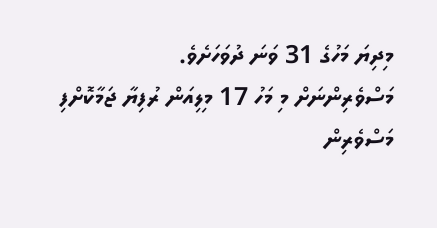މިދިޔަ މަހުގެ 31 ވަނަ ދުވަހަށެވެ.
މަސްވެރިންނަށް މި މަހު 17 މިލިއަން ރުފިޔާ ޖަމާކޮށްފި
މަސްވެރިން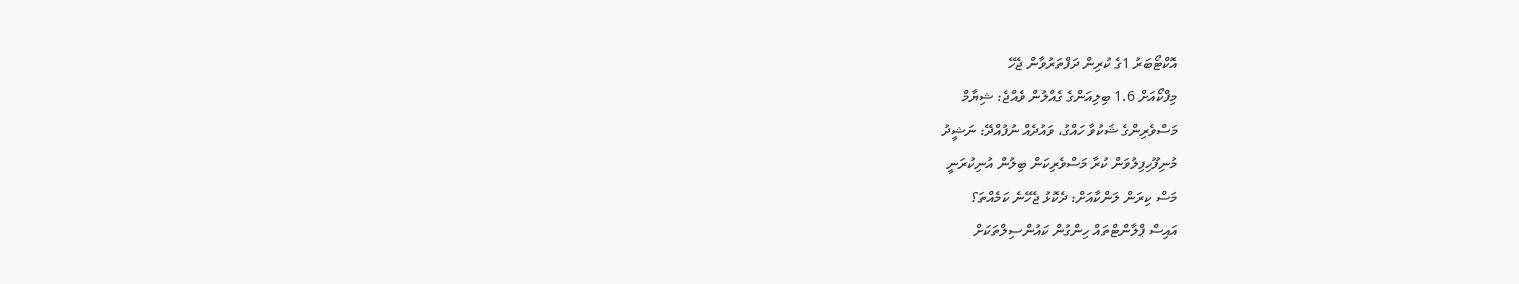އޮކްޓޯބަރު 1ގެ ކުރިން ދަފްތަރުވާން ޖެހޭ
މިފްކޯއަށް 1.6 ބިލިއަންގެ ގެއްލުން ވެއްޖެ: ޝިޔާމް
މަސްވެރިންގެ ޝަކުވާ ހައްގު، ވައުދެއް ނުފުއްދޭ: ނަޝީދު
މުނިފޫހިފިލުވަން ކުރާ މަސްވެރިކަން ބިލުން އުނިކުރަނީ
މަސް ކިރަން ލަންކާއަށް: ދެކޮޅު ޖެހޭނެ ކަމެއްތަ؟
އައިސް ޕްލާންޓްތައް ހިންގުން ކައުންސިލްތަކަށް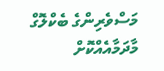މަސްވެރިންގެ ބެކްލޮގް މާދަމާއެއްކޮށް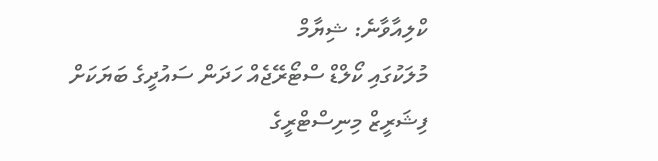ކްލިއާވާނެ: ޝިޔާމް
މުލަކުގައި ކޯލްޑް ސްޓޯރޭޖެއް ހަދަން ސައުދީގެ ބަޔަކަށް
ފިޝަރީޒް މިނިސްޓްރީގެ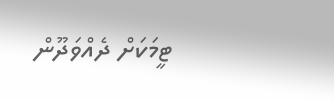ޓީމަކަށް ދެއްވަދޫން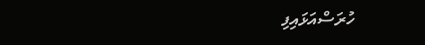ހުރަސްއަޅައިފި